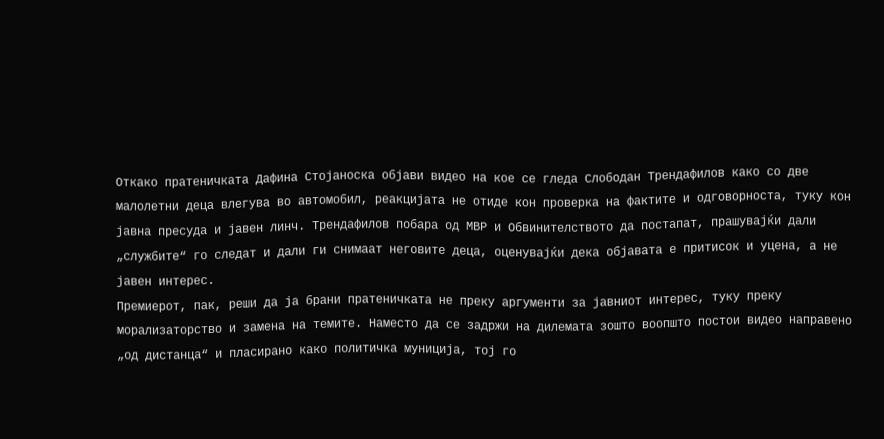Откако пратеничката Дафина Стојаноска објави видео на кое се гледа Слободан Трендафилов како со две малолетни деца влегува во автомобил, реакцијата не отиде кон проверка на фактите и одговорноста, туку кон јавна пресуда и јавен линч. Трендафилов побара од МВР и Обвинителството да постапат, прашувајќи дали „службите“ го следат и дали ги снимаат неговите деца, оценувајќи дека објавата е притисок и уцена, а не јавен интерес.
Премиерот, пак, реши да ја брани пратеничката не преку аргументи за јавниот интерес, туку преку морализаторство и замена на темите. Наместо да се задржи на дилемата зошто воопшто постои видео направено „од дистанца“ и пласирано како политичка муниција, тој го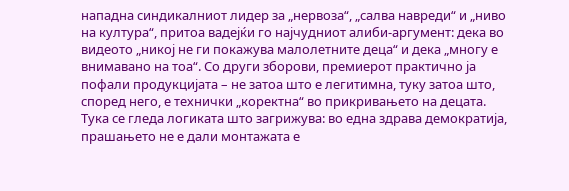нападна синдикалниот лидер за „нервозa“, „салва навреди“ и „ниво на култура“, притоа вадејќи го најчудниот алиби-аргумент: дека во видеото „никој не ги покажува малолетните деца“ и дека „многу е внимавано на тоа“. Со други зборови, премиерот практично ја пофали продукцијата – не затоа што е легитимна, туку затоа што, според него, е технички „коректна“ во прикривањето на децата.
Тука се гледа логиката што загрижува: во една здрава демократија, прашањето не е дали монтажата е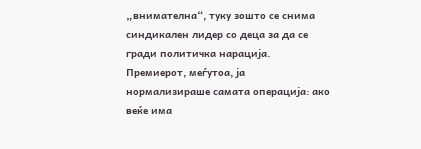„внимателна“, туку зошто се снима синдикален лидер со деца за да се гради политичка нарација. Премиерот, меѓутоа, ја нормализираше самата операција: ако веќе има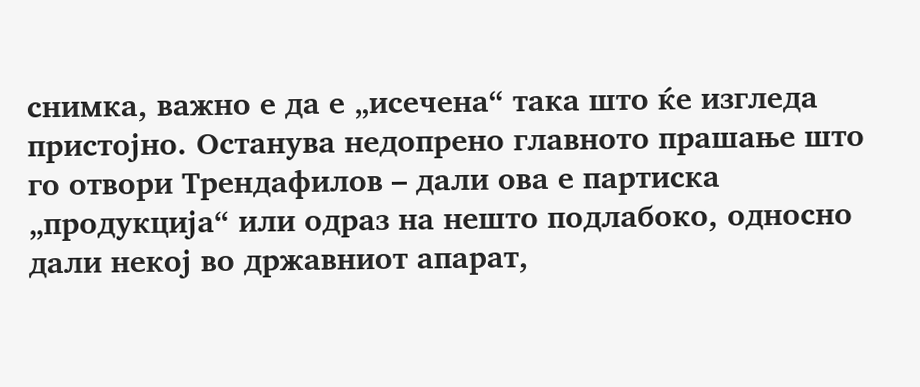снимка, важно е да е „исечена“ така што ќе изгледа пристојно. Останува недопрено главното прашање што го отвори Трендафилов – дали ова е партиска „продукција“ или одраз на нешто подлабоко, односно дали некој во државниот апарат,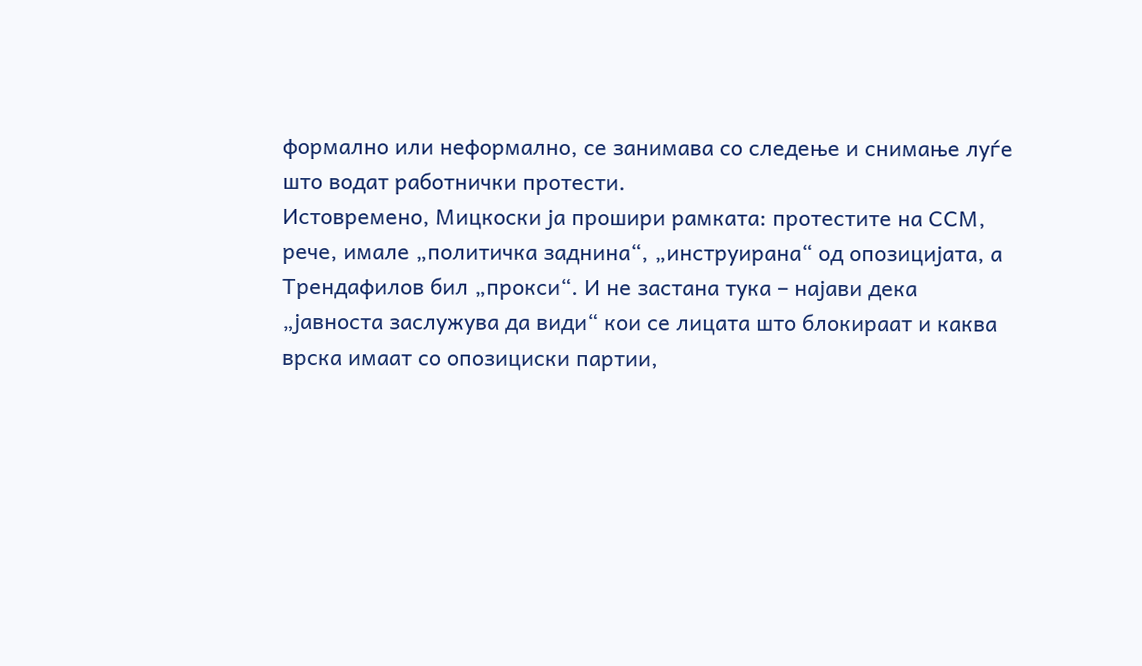формално или неформално, се занимава со следење и снимање луѓе што водат работнички протести.
Истовремено, Мицкоски ја прошири рамката: протестите на ССМ, рече, имале „политичка заднина“, „инструирана“ од опозицијата, а Трендафилов бил „прокси“. И не застана тука – најави дека „јавноста заслужува да види“ кои се лицата што блокираат и каква врска имаат со опозициски партии,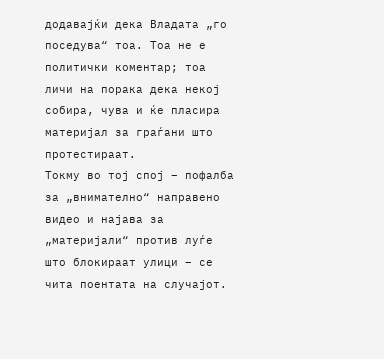додавајќи дека Владата „го поседува“ тоа. Тоа не е политички коментар; тоа личи на порака дека некој собира, чува и ќе пласира материјал за граѓани што протестираат.
Токму во тој спој – пофалба за „внимателно“ направено видео и најава за „материјали“ против луѓе што блокираат улици – се чита поентата на случајот.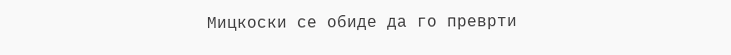Мицкоски се обиде да го преврти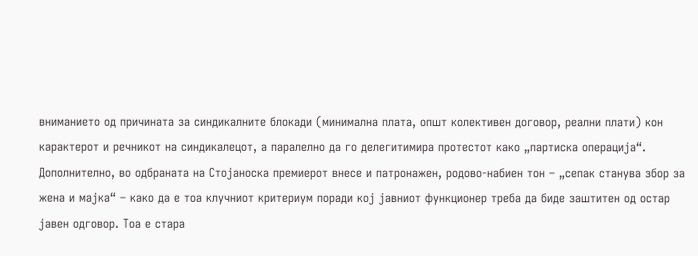вниманието од причината за синдикалните блокади (минимална плата, општ колективен договор, реални плати) кон карактерот и речникот на синдикалецот, а паралелно да го делегитимира протестот како „партиска операција“.
Дополнително, во одбраната на Стојаноска премиерот внесе и патронажен, родово-набиен тон – „сепак станува збор за жена и мајка“ – како да е тоа клучниот критериум поради кој јавниот функционер треба да биде заштитен од остар јавен одговор. Тоа е стара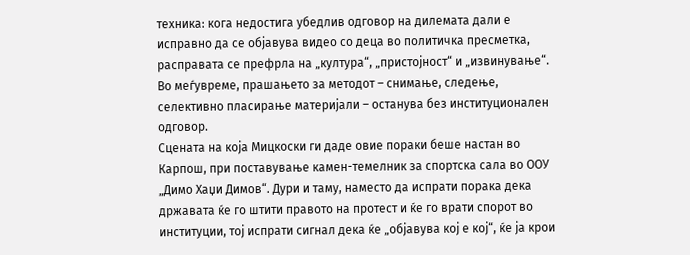техника: кога недостига убедлив одговор на дилемата дали е исправно да се објавува видео со деца во политичка пресметка, расправата се префрла на „култура“, „пристојност“ и „извинување“. Во меѓувреме, прашањето за методот – снимање, следење, селективно пласирање материјали – останува без институционален одговор.
Сцената на која Мицкоски ги даде овие пораки беше настан во Карпош, при поставување камен-темелник за спортска сала во ООУ „Димо Хаџи Димов“. Дури и таму, наместо да испрати порака дека државата ќе го штити правото на протест и ќе го врати спорот во институции, тој испрати сигнал дека ќе „објавува кој е кој“, ќе ја крои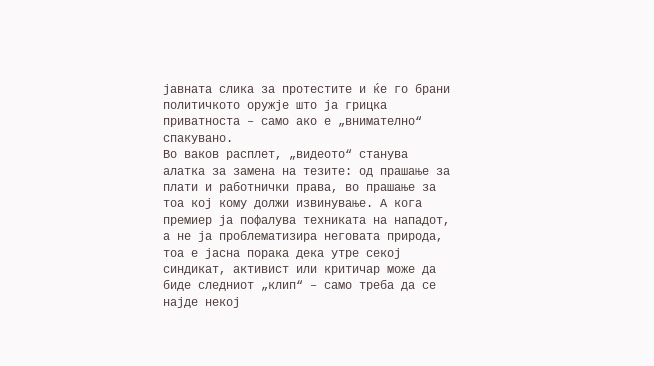јавната слика за протестите и ќе го брани политичкото оружје што ја грицка приватноста – само ако е „внимателно“ спакувано.
Во ваков расплет, „видеото“ станува алатка за замена на тезите: од прашање за плати и работнички права, во прашање за тоа кој кому должи извинување. А кога премиер ја пофалува техниката на нападот, а не ја проблематизира неговата природа, тоа е јасна порака дека утре секој синдикат, активист или критичар може да биде следниот „клип“ – само треба да се најде некој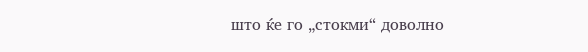што ќе го „стокми“ доволно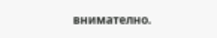внимателно.